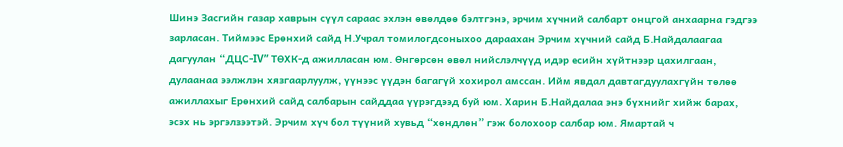Шинэ Засгийн газар хаврын сүүл сараас эхлэн өвөлдөө бэлтгэнэ, эрчим хүчний салбарт онцгой анхаарна гэдгээ зарласан. Тиймээс Ерөнхий сайд Н.Учрал томилогдсоныхоо дараахан Эрчим хүчний сайд Б.Найдалаагаа дагуулан “ДЦС-IV” ТӨХК-д ажилласан юм. Өнгөрсөн өвөл нийслэлчүүд идэр есийн хүйтнээр цахилгаан, дулаанаа ээлжлэн хязгаарлуулж, үүнээс үүдэн багагүй хохирол амссан. Ийм явдал давтагдуулахгүйн төлөө ажиллахыг Ерөнхий сайд салбарын сайддаа үүрэгдээд буй юм. Харин Б.Найдалаа энэ бүхнийг хийж барах, эсэх нь эргэлзээтэй. Эрчим хүч бол түүний хувьд “хөндлөн” гэж болохоор салбар юм. Ямартай ч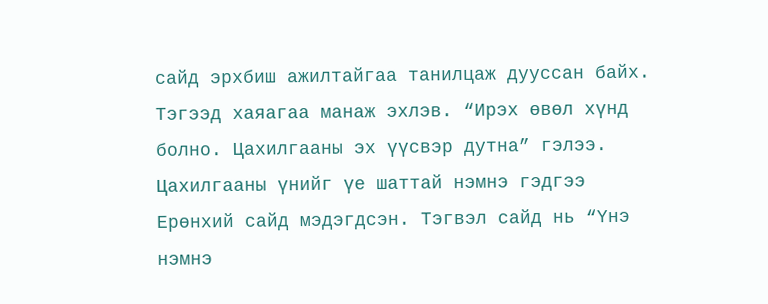сайд эрхбиш ажилтайгаа танилцаж дууссан байх. Тэгээд хаяагаа манаж эхлэв. “Ирэх өвөл хүнд болно. Цахилгааны эх үүсвэр дутна” гэлээ.
Цахилгааны үнийг үе шаттай нэмнэ гэдгээ Ерөнхий сайд мэдэгдсэн. Тэгвэл сайд нь “Үнэ нэмнэ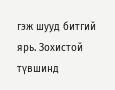гэж шууд битгий ярь. Зохистой түвшинд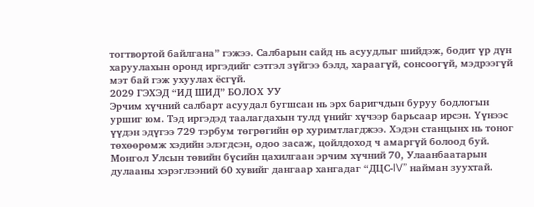тогтвортой байлгана” гэжээ. Салбарын сайд нь асуудлыг шийдэж, бодит үр дүн харуулахын оронд иргэдийг сэтгэл зүйгээ бэлд, хараагүй, сонсоогүй, мэдрээгүй мэт бай гэж ухуулах ёсгүй.
2029 ГЭХЭД “ИД ШИД” БОЛОХ УУ
Эрчим хүчний салбарт асуудал бугшсан нь эрх баригчдын буруу бодлогын уршиг юм. Тэд иргэдэд таалагдахын тулд үнийг хүчээр барьсаар ирсэн. Үүнээс үүдэн эдүгээ 729 тэрбум төгрөгийн өр хуримтлагджээ. Хэдэн станцынх нь тоног төхөөрөмж хэдийн элэгдсэн, одоо засаж, цойлдоход ч амаргүй болоод буй.
Монгол Улсын төвийн бүсийн цахилгаан эрчим хүчний 70, Улаанбаатарын дулааны хэрэглээний 60 хувийг дангаар хангадаг “ДЦС-IV” найман зуухтай.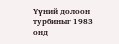Үүний долоон турбиныг 1983 онд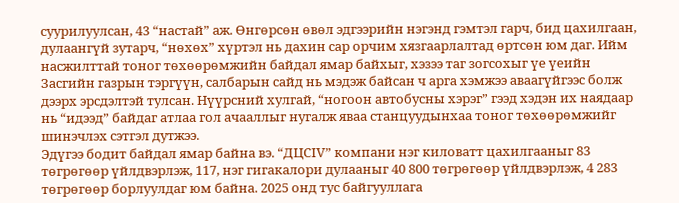суурилуулсан, 43 “настай” аж. Өнгөрсөн өвөл эдгээрийн нэгэнд гэмтэл гарч, бид цахилгаан, дулаангүй зутарч, “нөхөх” хүртэл нь дахин сар орчим хязгаарлалтад өртсөн юм даг. Ийм насжилттай тоног төхөөрөмжийн байдал ямар байхыг, хэзээ таг зогсохыг үе үеийн Засгийн газрын тэргүүн, салбарын сайд нь мэдэж байсан ч арга хэмжээ аваагүйгээс болж дээрх эрсдэлтэй тулсан. Нүүрсний хулгай, “ногоон автобусны хэрэг” гээд хэдэн их наядаар нь “идээд” байдаг атлаа гол ачааллыг нугалж яваа станцуудынхаа тоног төхөөрөмжийг шинэчлэх сэтгэл дутжээ.
Эдүгээ бодит байдал ямар байна вэ. “ДЦСIV” компани нэг киловатт цахилгааныг 83 төгрөгөөр үйлдвэрлэж, 117, нэг гигакалори дулааныг 40 800 төгрөгөөр үйлдвэрлэж, 4 283 төгрөгөөр борлуулдаг юм байна. 2025 онд тус байгууллага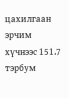цахилгаан эрчим хүчнээс 151.7 тэрбум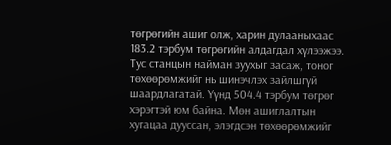төгрөгийн ашиг олж, харин дулааныхаас 183.2 тэрбум төгрөгийн алдагдал хүлээжээ. Тус станцын найман зуухыг засаж, тоног төхөөрөмжийг нь шинэчлэх зайлшгүй шаардлагатай. Үүнд 504.4 тэрбум төгрөг хэрэгтэй юм байна. Мөн ашиглалтын хугацаа дууссан, элэгдсэн төхөөрөмжийг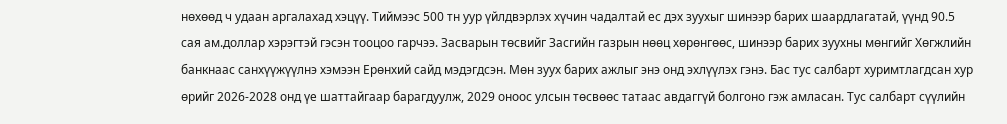нөхөөд ч удаан аргалахад хэцүү. Тиймээс 500 тн уур үйлдвэрлэх хүчин чадалтай ес дэх зуухыг шинээр барих шаардлагатай, үүнд 90.5 сая ам.доллар хэрэгтэй гэсэн тооцоо гарчээ. Засварын төсвийг Засгийн газрын нөөц хөрөнгөөс, шинээр барих зуухны мөнгийг Хөгжлийн банкнаас санхүүжүүлнэ хэмээн Ерөнхий сайд мэдэгдсэн. Мөн зуух барих ажлыг энэ онд эхлүүлэх гэнэ. Бас тус салбарт хуримтлагдсан хур өрийг 2026-2028 онд үе шаттайгаар барагдуулж, 2029 оноос улсын төсвөөс татаас авдаггүй болгоно гэж амласан. Тус салбарт сүүлийн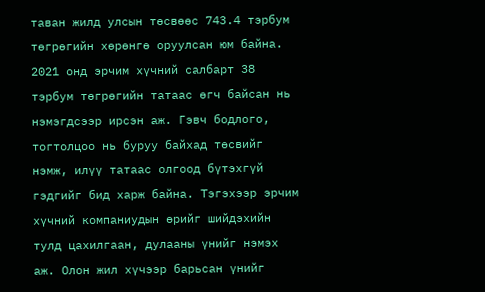таван жилд улсын төсвөөс 743.4 тэрбум төгрөгийн хөрөнгө оруулсан юм байна. 2021 онд эрчим хүчний салбарт 38 тэрбум төгрөгийн татаас өгч байсан нь нэмэгдсээр ирсэн аж. Гэвч бодлого, тогтолцоо нь буруу байхад төсвийг нэмж, илүү татаас олгоод бүтэхгүй гэдгийг бид харж байна. Тэгэхээр эрчим хүчний компаниудын өрийг шийдэхийн тулд цахилгаан, дулааны үнийг нэмэх аж. Олон жил хүчээр барьсан үнийг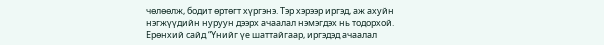чөлөөлж, бодит өртөгт хүргэнэ. Тэр хэрээр иргэд, аж ахуйн нэгжүүдийн нуруун дээрх ачаалал нэмэгдэх нь тодорхой. Ерөнхий сайд “Үнийг үе шаттайгаар, иргэдэд ачаалал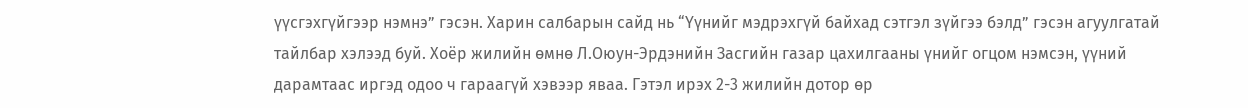үүсгэхгүйгээр нэмнэ” гэсэн. Харин салбарын сайд нь “Үүнийг мэдрэхгүй байхад сэтгэл зүйгээ бэлд” гэсэн агуулгатай тайлбар хэлээд буй. Хоёр жилийн өмнө Л.Оюун-Эрдэнийн Засгийн газар цахилгааны үнийг огцом нэмсэн, үүний дарамтаас иргэд одоо ч гараагүй хэвээр яваа. Гэтэл ирэх 2-3 жилийн дотор өр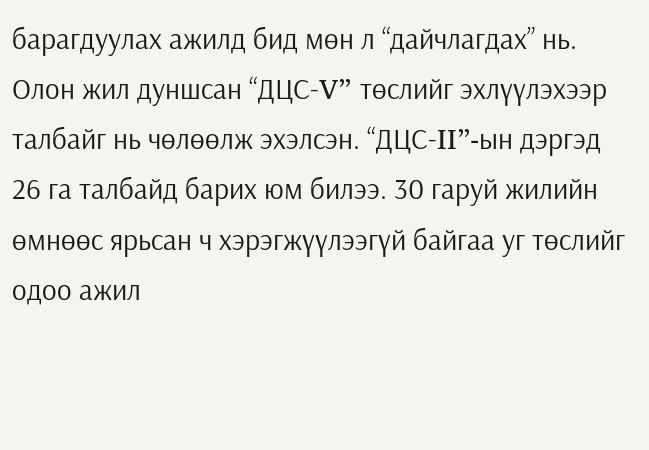барагдуулах ажилд бид мөн л “дайчлагдах” нь.
Олон жил дуншсан “ДЦС-V” төслийг эхлүүлэхээр талбайг нь чөлөөлж эхэлсэн. “ДЦС-II”-ын дэргэд 26 га талбайд барих юм билээ. 30 гаруй жилийн өмнөөс ярьсан ч хэрэгжүүлээгүй байгаа уг төслийг одоо ажил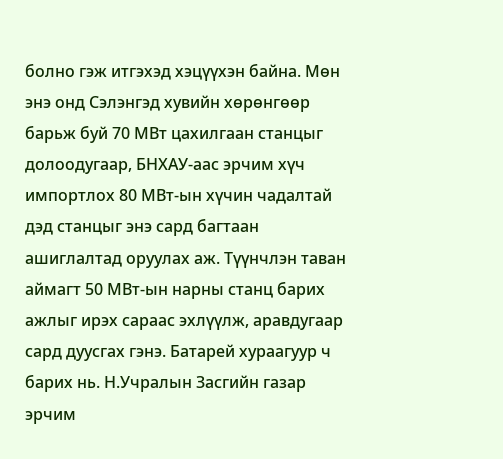болно гэж итгэхэд хэцүүхэн байна. Мөн энэ онд Сэлэнгэд хувийн хөрөнгөөр барьж буй 70 МВт цахилгаан станцыг долоодугаар, БНХАУ-аас эрчим хүч импортлох 80 МВт-ын хүчин чадалтай дэд станцыг энэ сард багтаан ашиглалтад оруулах аж. Түүнчлэн таван аймагт 50 МВт-ын нарны станц барих ажлыг ирэх сараас эхлүүлж, аравдугаар сард дуусгах гэнэ. Батарей хураагуур ч барих нь. Н.Учралын Засгийн газар эрчим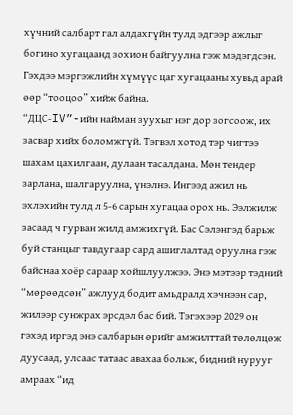хүчний салбарт гал алдахгүйн тулд эдгээр ажлыг богино хугацаанд зохион байгуулна гэж мэдэгдсэн. Гэхдээ мэргэжлийн хүмүүс цаг хугацааны хувьд арай өөр “тооцоо” хийж байна.
“ДЦС-IV”-ийн найман зуухыг нэг дор зогсоож, их засвар хийх боломжгүй. Тэгвэл хотод тэр чигтээ шахам цахилгаан, дулаан тасалдана. Мөн тендер зарлана, шалгаруулна, үнэлнэ. Ингээд ажил нь эхлэхийн тулд л 5-6 сарын хугацаа орох нь. Ээлжилж засаад ч гурван жилд амжихгүй. Бас Сэлэнгэд барьж буй станцыг тавдугаар сард ашиглалтад оруулна гэж байснаа хоёр сараар хойшлуулжээ. Энэ мэтээр тэдний “мөрөөдсөн” ажлууд бодит амьдралд хэчнээн сар, жилээр сунжрах эрсдэл бас бий. Тэгэхээр 2029 он гэхэд иргэд энэ салбарын өрийг амжилттай төлөлцөж дуусаад, улсаас татаас авахаа больж, бидний нурууг амраах “ид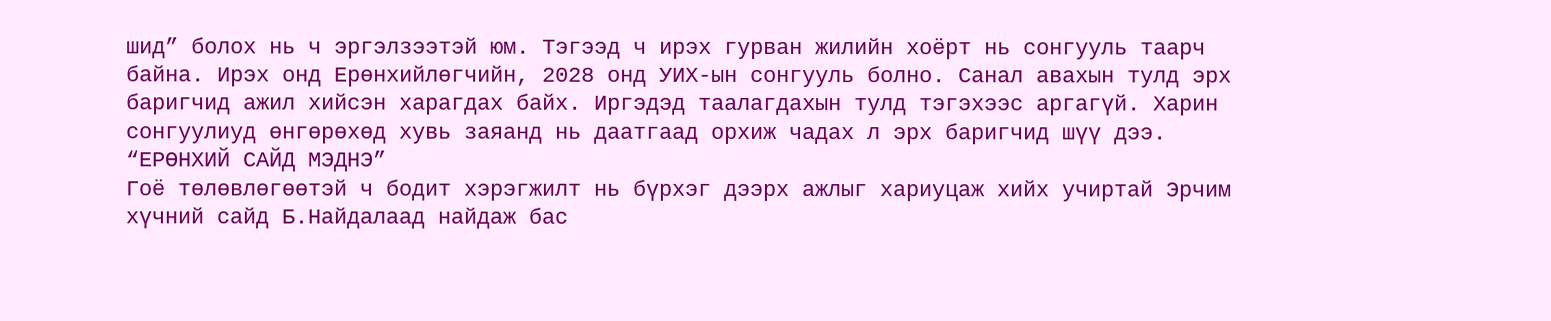шид” болох нь ч эргэлзээтэй юм. Тэгээд ч ирэх гурван жилийн хоёрт нь сонгууль таарч байна. Ирэх онд Ерөнхийлөгчийн, 2028 онд УИХ-ын сонгууль болно. Санал авахын тулд эрх баригчид ажил хийсэн харагдах байх. Иргэдэд таалагдахын тулд тэгэхээс аргагүй. Харин сонгуулиуд өнгөрөхөд хувь заяанд нь даатгаад орхиж чадах л эрх баригчид шүү дээ.
“ЕРӨНХИЙ САЙД МЭДНЭ”
Гоё төлөвлөгөөтэй ч бодит хэрэгжилт нь бүрхэг дээрх ажлыг хариуцаж хийх учиртай Эрчим хүчний сайд Б.Найдалаад найдаж бас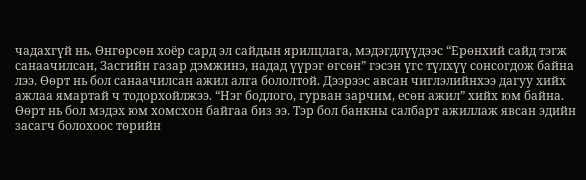чадахгүй нь. Өнгөрсөн хоёр сард эл сайдын ярилцлага, мэдэгдлүүдээс “Ерөнхий сайд тэгж санаачилсан, Засгийн газар дэмжинэ, надад үүрэг өгсөн” гэсэн үгс түлхүү сонсогдож байна лээ. Өөрт нь бол санаачилсан ажил алга бололтой. Дээрээс авсан чиглэлийнхээ дагуу хийх ажлаа ямартай ч тодорхойлжээ. “Нэг бодлого, гурван зарчим, есөн ажил” хийх юм байна. Өөрт нь бол мэдэх юм хомсхон байгаа биз ээ. Тэр бол банкны салбарт ажиллаж явсан эдийн засагч болохоос төрийн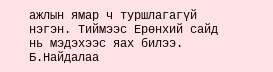ажлын ямар ч туршлагагүй нэгэн. Тиймээс Ерөнхий сайд нь мэдэхээс яах билээ.
Б.Найдалаа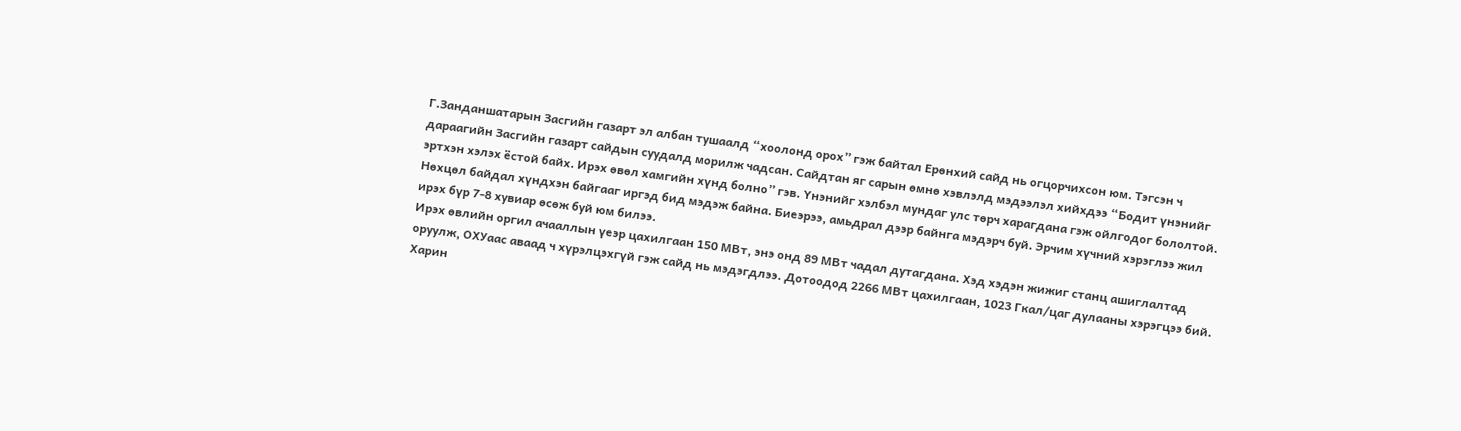Г.Занданшатарын Засгийн газарт эл албан тушаалд “хоолонд орох” гэж байтал Ерөнхий сайд нь огцорчихсон юм. Тэгсэн ч дараагийн Засгийн газарт сайдын суудалд морилж чадсан. Сайдтан яг сарын өмнө хэвлэлд мэдээлэл хийхдээ “Бодит үнэнийг эртхэн хэлэх ёстой байх. Ирэх өвөл хамгийн хүнд болно” гэв. Үнэнийг хэлбэл мундаг улс төрч харагдана гэж ойлгодог бололтой. Нөхцөл байдал хүндхэн байгааг иргэд бид мэдэж байна. Биеэрээ, амьдрал дээр байнга мэдэрч буй. Эрчим хүчний хэрэглээ жил ирэх бүр 7-8 хувиар өсөж буй юм билээ.
Ирэх өвлийн оргил ачааллын үеэр цахилгаан 150 МВт, энэ онд 89 МВт чадал дутагдана. Хэд хэдэн жижиг станц ашиглалтад оруулж, ОХУаас аваад ч хүрэлцэхгүй гэж сайд нь мэдэгдлээ. Дотоодод 2266 МВт цахилгаан, 1023 Гкал/цаг дулааны хэрэгцээ бий. Харин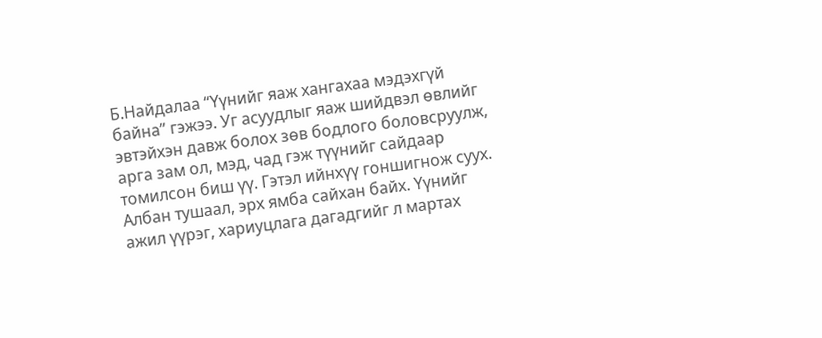Б.Найдалаа “Үүнийг яаж хангахаа мэдэхгүй байна” гэжээ. Уг асуудлыг яаж шийдвэл өвлийг эвтэйхэн давж болох зөв бодлого боловсруулж, арга зам ол, мэд, чад гэж түүнийг сайдаар томилсон биш үү. Гэтэл ийнхүү гоншигнож суух. Албан тушаал, эрх ямба сайхан байх. Үүнийг ажил үүрэг, хариуцлага дагадгийг л мартах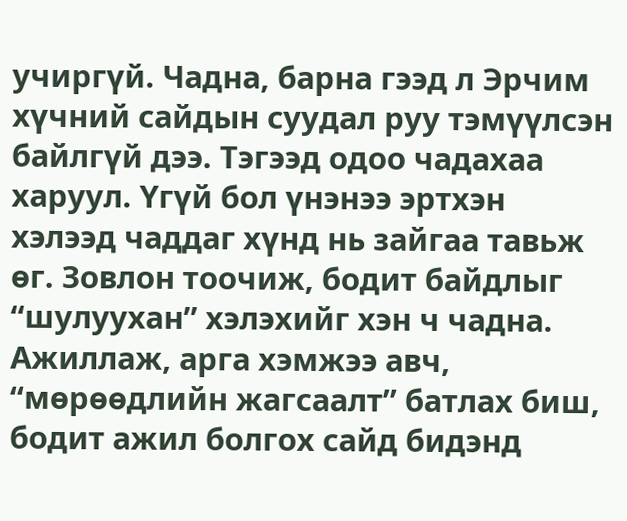учиргүй. Чадна, барна гээд л Эрчим хүчний сайдын суудал руу тэмүүлсэн байлгүй дээ. Тэгээд одоо чадахаа харуул. Үгүй бол үнэнээ эртхэн хэлээд чаддаг хүнд нь зайгаа тавьж өг. Зовлон тоочиж, бодит байдлыг “шулуухан” хэлэхийг хэн ч чадна. Ажиллаж, арга хэмжээ авч, “мөрөөдлийн жагсаалт” батлах биш, бодит ажил болгох сайд бидэнд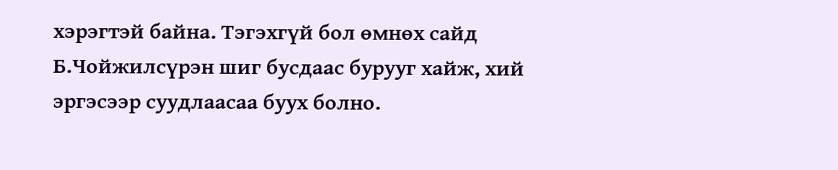хэрэгтэй байна. Тэгэхгүй бол өмнөх сайд Б.Чойжилсүрэн шиг бусдаас бурууг хайж, хий эргэсээр суудлаасаа буух болно.